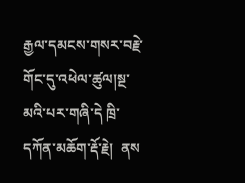རྒྱལ་དམངས་གསར་བརྗེ་གོང་དུ་འཕེལ་ཚུལ།སྔ་མའི་པར་གཞི་དེ ཁྲི་དཀོན་མཆོག་རྡོ་རྗེ།  ནས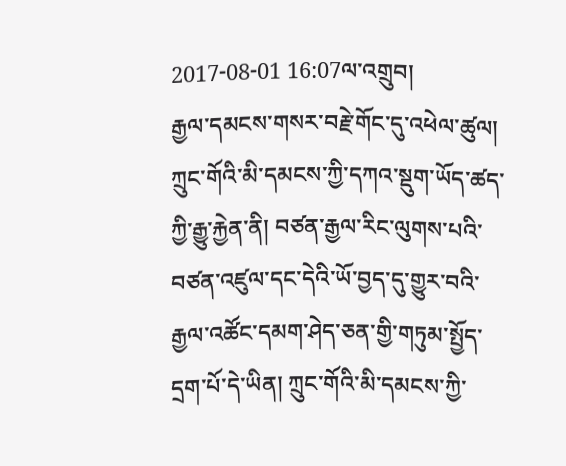2017-08-01 16:07ལ་འགྲུབ།
རྒྱལ་དམངས་གསར་བརྗེ་གོང་དུ་འཕེལ་ཚུལ།
ཀྲུང་གོའི་མི་དམངས་ཀྱི་དཀའ་སྡུག་ཡོད་ཚད་ཀྱི་རྒྱུ་རྐྱེན་ནི། བཙན་རྒྱལ་རིང་ལུགས་པའི་བཙན་འཛུལ་དང་དེའི་ཡོ་བྱད་དུ་གྱུར་བའི་རྒྱལ་འཚོང་དམག་ཤེད་ཅན་གྱི་གཏུམ་སྤྱོད་དྲག་པོ་དེ་ཡིན། ཀྲུང་གོའི་མི་དམངས་ཀྱི་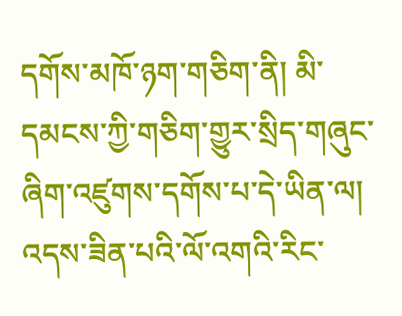དགོས་མཁོ་ཉག་གཅིག་ནི། མི་དམངས་ཀྱི་གཅིག་གྱུར་སྲིད་གཞུང་ཞིག་འཛུགས་དགོས་པ་དེ་ཡིན་ལ། འདས་ཟིན་པའི་ལོ་འགའི་རིང་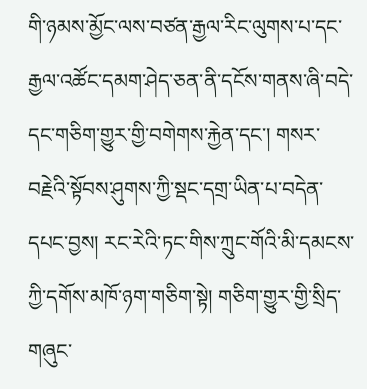གི་ཉམས་མྱོང་ལས་བཙན་རྒྱལ་རིང་ལུགས་པ་དང་རྒྱལ་འཚོང་དམག་ཤེད་ཅན་ནི་དངོས་གནས་ཞི་བདེ་དང་གཅིག་གྱུར་གྱི་བགེགས་རྐྱེན་དང་། གསར་བརྗེའི་སྟོབས་ཤུགས་ཀྱི་སྡང་དགྲ་ཡིན་པ་བདེན་དཔང་བྱས། རང་རེའི་ཏང་གིས་ཀྲུང་གོའི་མི་དམངས་ཀྱི་དགོས་མཁོ་ཉག་གཅིག་སྟེ། གཅིག་གྱུར་གྱི་སྲིད་གཞུང་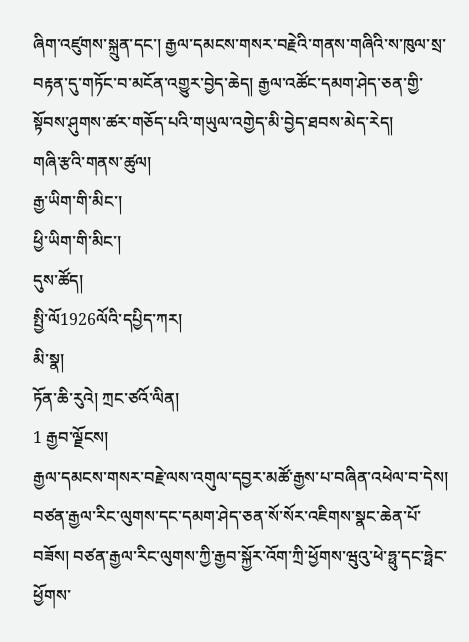ཞིག་འཛུགས་སྐྲུན་དང་། རྒྱལ་དམངས་གསར་བརྗེའི་གནས་གཞིའི་ས་ཁུལ་སྲ་བརྟན་དུ་གཏོང་བ་མངོན་འགྱུར་བྱེད་ཆེད། རྒྱལ་འཚོང་དམག་ཤེད་ཅན་གྱི་སྟོབས་ཤུགས་ཚར་གཅོད་པའི་གཡུལ་འགྱེད་མི་བྱེད་ཐབས་མེད་རེད།
གཞི་རྩའི་གནས་ཚུལ།
རྒྱ་ཡིག་གི་མིང་།
ཕྱི་ཡིག་གི་མིང་།
དུས་ཚོད།
སྤྱི་ལོ1926ལོའི་དཔྱིད་ཀར།
མི་སྣ།
ཏོན་ཆི་རུའེ། ཀྲང་ཙའོ་ལིན།
1 རྒྱབ་ལྗོངས།
རྒྱལ་དམངས་གསར་བརྗེ་ལས་འགུལ་དབྱར་མཚོ་རྒྱས་པ་བཞིན་འཕེལ་བ་དེས། བཙན་རྒྱལ་རིང་ལུགས་དང་དམག་ཤེད་ཅན་སོ་སོར་འཇིགས་སྣང་ཆེན་པོ་བཟོས། བཙན་རྒྱལ་རིང་ལུགས་ཀྱི་རྒྱབ་སྐྱོར་འོག་ཀྲི་ཕྱོགས་ཝུའུ་ཕེ་ཧྥུ་དང་ཧྥེང་ཕྱོགས་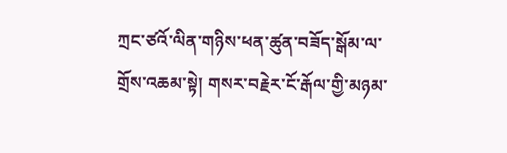ཀྲང་ཙའོ་ལིན་གཉིས་ཕན་ཚུན་བཟོད་སྒོམ་ལ་གྲོས་འཆམ་སྟེ། གསར་བརྗེར་ངོ་རྒོལ་གྱི་མཉམ་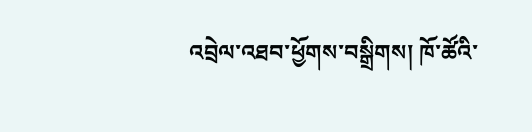འབྲེལ་འཐབ་ཕྱོགས་བསྒྲིགས། ཁོ་ཚོའི་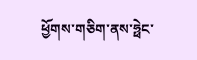ཕྱོགས་གཅིག་ནས་ཧྥེང་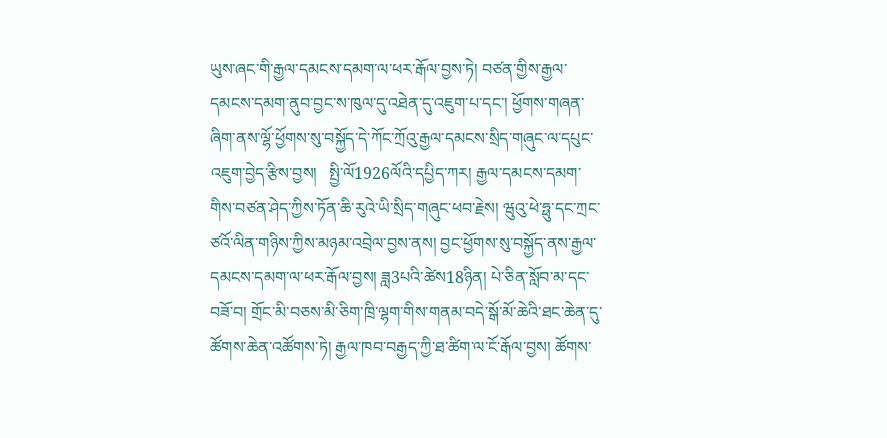ཡུས་ཞང་གི་རྒྱལ་དམངས་དམག་ལ་ཕར་རྒོལ་བྱས་ཏེ། བཙན་གྱིས་རྒྱལ་དམངས་དམག་ནུབ་བྱང་ས་ཁུལ་དུ་འཐེན་དུ་འཇུག་པ་དང་། ཕྱོགས་གཞན་ཞིག་ནས་ལྷོ་ཕྱོགས་སུ་བསྐྱོད་དེ་ཀོང་ཀྲོའུ་རྒྱལ་དམངས་སྲིད་གཞུང་ལ་དཔུང་འཇུག་བྱེད་རྩིས་བྱས།   སྤྱི་ལོ1926ལོའི་དཔྱིད་ཀར། རྒྱལ་དམངས་དམག་གིས་བཙན་ཤེད་ཀྱིས་ཏོན་ཆི་རུའེ་ཡི་སྲིད་གཞུང་ཕབ་རྗེས། ཝུའུ་ཕེ་ཧྥུ་དང་ཀྲང་ཙའོ་ལིན་གཉིས་ཀྱིས་མཉམ་འབྲེལ་བྱས་ནས། བྱང་ཕྱོགས་སུ་བསྐྱོད་ནས་རྒྱལ་དམངས་དམག་ལ་ཕར་རྒོལ་བྱས། ཟླ3པའི་ཚེས18ཉིན། པེ་ཅིན་སློབ་མ་དང་བཟོ་བ། གྲོང་མི་བཅས་མི་ཅིག་ཁྲི་ལྷག་གིས་གནམ་བདེ་སྒོ་མོ་ཆེའི་ཐང་ཆེན་དུ་ཚོགས་ཆེན་འཚོགས་ཏེ། རྒྱལ་ཁབ་བརྒྱད་ཀྱི་ཐ་ཚིག་ལ་ངོ་རྒོལ་བྱས། ཚོགས་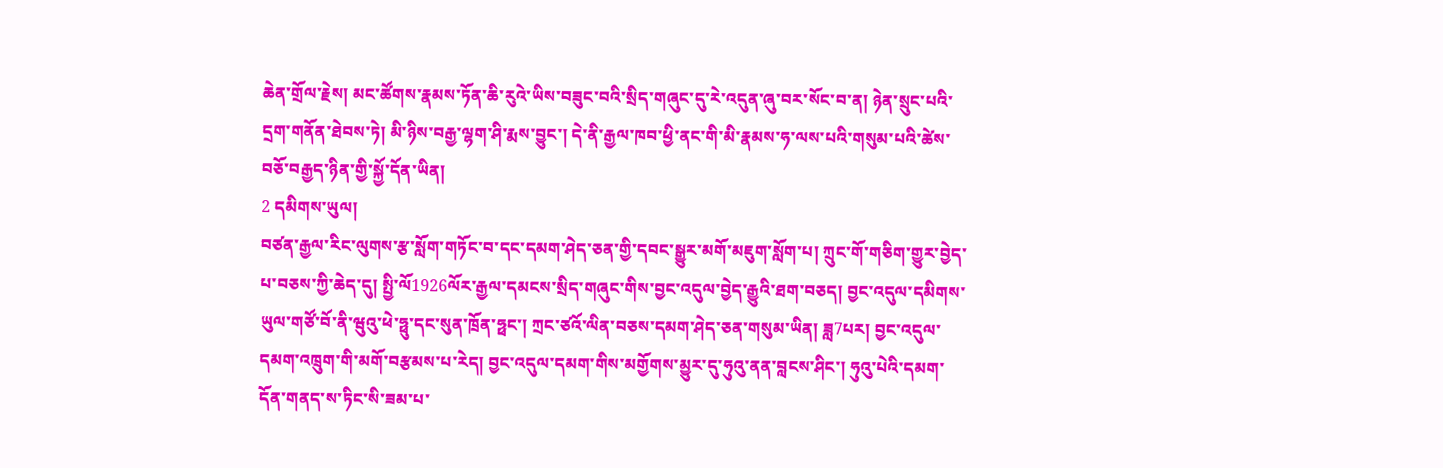ཆེན་གྲོལ་རྗེས། མང་ཚོགས་རྣམས་ཏོན་ཆི་རུའེ་ཡིས་བཟུང་བའི་སྲིད་གཞུང་དུ་རེ་འདུན་ཞུ་བར་སོང་བ་ན། ཉེན་སྲུང་པའི་དྲག་གནོན་ཐེབས་ཏེ། མི་ཉིས་བརྒྱ་ལྷག་ཤི་རྨས་བྱུང་། དེ་ནི་རྒྱལ་ཁབ་ཕྱི་ནང་གི་མི་རྣམས་ཧ་ལས་པའི་གསུམ་པའི་ཚེས་བཅོ་བརྒྱད་ཉིན་གྱི་སྐྱོ་དོན་ཡིན།
2 དམིགས་ཡུལ།
བཙན་རྒྱལ་རིང་ལུགས་རྩ་སློག་གཏོང་བ་དང་དམག་ཤེད་ཅན་གྱི་དབང་སྒྱུར་མགོ་མཇུག་སློག་པ། ཀྲུང་གོ་གཅིག་གྱུར་བྱེད་པ་བཅས་ཀྱི་ཆེད་དུ། སྤྱི་ལོ1926ལོར་རྒྱལ་དམངས་སྲིད་གཞུང་གིས་བྱང་འདུལ་བྱེད་རྒྱུའི་ཐག་བཅད། བྱང་འདུལ་དམིགས་ཡུལ་གཙོ་བོ་ནི་ཝུའུ་ཕེ་ཧྥུ་དང་སུན་ཁྲོན་ཧྥང་། ཀྲང་ཙའོ་ལིན་བཅས་དམག་ཤེད་ཅན་གསུམ་ཡིན། ཟླ7པར། བྱང་འདུལ་དམག་འཁྲུག་གི་མགོ་བརྩམས་པ་རེད། བྱང་འདུལ་དམག་གིས་མགྱོགས་མྱུར་དུ་ཧུའུ་ནན་བླངས་ཤིང་། ཧུའུ་པེའི་དམག་དོན་གནད་ས་ཏིང་སི་ཟམ་པ་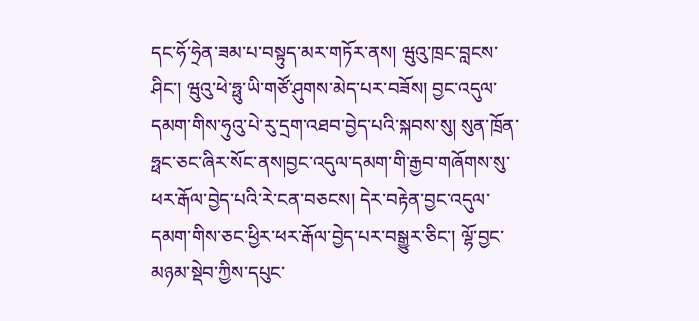དང་ཧོ་ཧྲེན་ཟམ་པ་བསྟུད་མར་གཏོར་ནས། ཝུའུ་ཁྲང་བླངས་ཤིང་། ཝུའུ་ཕེ་ཧྥུ་ཡི་གཙོ་ཤུགས་མེད་པར་བཟོས། བྱང་འདུལ་དམག་གིས་ཧུའུ་པེ་རུ་དྲག་འཐབ་བྱེད་པའི་སྐབས་སུ། སུན་ཁྲོན་ཧྥང་ཅང་ཞིར་སོང་ནས།བྱང་འདུལ་དམག་གི་རྒྱབ་གཞོགས་སུ་ཕར་རྒོལ་བྱེད་པའི་རེ་ངན་བཅངས། དེར་བརྟེན་བྱང་འདུལ་དམག་གིས་ཅང་ཕྱིར་ཕར་རྒོལ་བྱེད་པར་བསྒྱུར་ཅིང་། ལྷོ་བྱང་མཉམ་སྡེབ་ཀྱིས་དཔུང་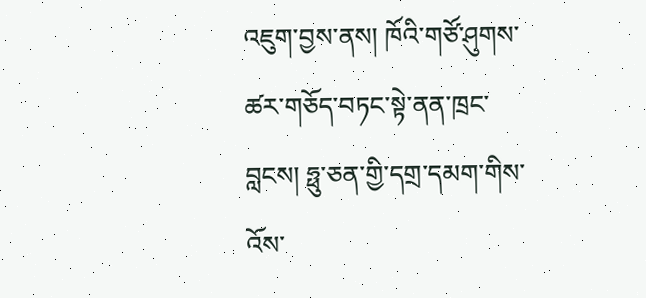འཇུག་བྱས་ནས། ཁོའི་གཙོ་ཤུགས་ཚར་གཅོད་བཏང་སྟེ་ནན་ཁྲང་བླངས། ཧྥུ་ཅན་གྱི་དགྲ་དམག་གིས་འོས་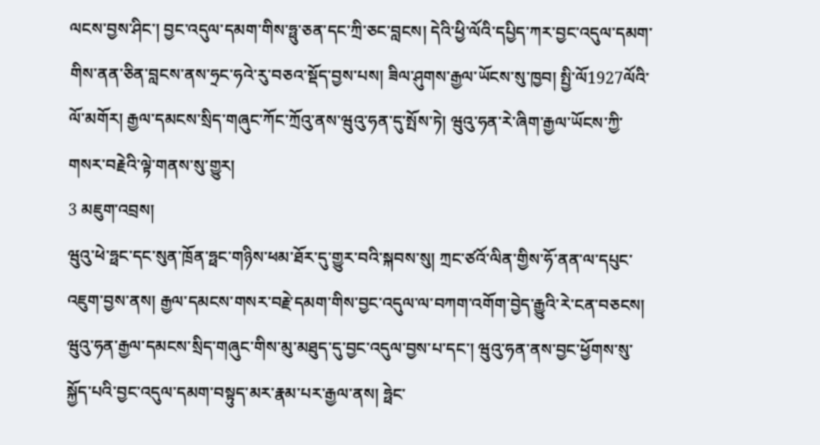ལངས་བྱས་ཤིང་། བྱང་འདུལ་དམག་གིས་ཧྥུ་ཅན་དང་ཀྲི་ཅང་བླངས། དེའི་ཕྱི་ལོའི་དཔྱིད་ཀར་བྱང་འདུལ་དམག་གིས་ནན་ཅིན་བླངས་ནས་ཧྲང་ཧའེ་རུ་བཅའ་སྡོད་བྱས་པས། ཟིལ་ཤུགས་རྒྱལ་ཡོངས་སུ་ཁྱབ། སྤྱི་ལོ1927ལོའི་ལོ་མགོར། རྒྱལ་དམངས་སྲིད་གཞུང་ཀོང་ཀྲོའུ་ནས་ཝུའུ་ཧན་དུ་སྤོས་ཏེ། ཝུའུ་ཧན་རེ་ཞིག་རྒྱལ་ཡོངས་ཀྱི་གསར་བརྗེའི་ལྟེ་གནས་སུ་གྱུར།
3 མཇུག་འབྲས།
ཝུའུ་ཕེ་ཧྥང་དང་སུན་ཁྲོན་ཧྥང་གཉིས་ཕམ་ཐོར་དུ་གྱུར་བའི་སྐབས་སུ། ཀྲང་ཙའོ་ལིན་གྱིས་ཧོ་ནན་ལ་དཔུང་འཇུག་བྱས་ནས། རྒྱལ་དམངས་གསར་བརྗེ་དམག་གིས་བྱང་འདུལ་ལ་བཀག་འགོག་བྱེད་རྒྱུའི་རེ་ངན་བཅངས། ཝུའུ་ཧན་རྒྱལ་དམངས་སྲིད་གཞུང་གིས་མུ་མཐུད་དུ་བྱང་འདུལ་བྱས་པ་དང་། ཝུའུ་ཧན་ནས་བྱང་ཕྱོགས་སུ་སྐྱོད་པའི་བྱང་འདུལ་དམག་བསྟུད་མར་རྣམ་པར་རྒྱལ་ནས། ཧྥེང་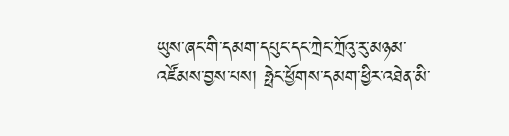ཡུས་ཞང་གི་དམག་དཔུང་དང་ཀྲེང་ཀྲོའུ་རུ་མཉམ་འཛོམས་བྱས་པས། ཧྥེང་ཕྱོགས་དམག་ཕྱིར་འཐེན་མི་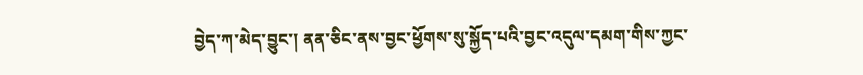བྱེད་ཀ་མེད་བྱུང་། ནན་ཅིང་ནས་བྱང་ཕྱོགས་སུ་སྐྱོད་པའི་བྱང་འདུལ་དམག་གིས་ཀྱང་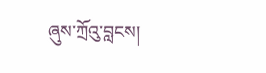ཞུས་ཀྲོའུ་བླངས།